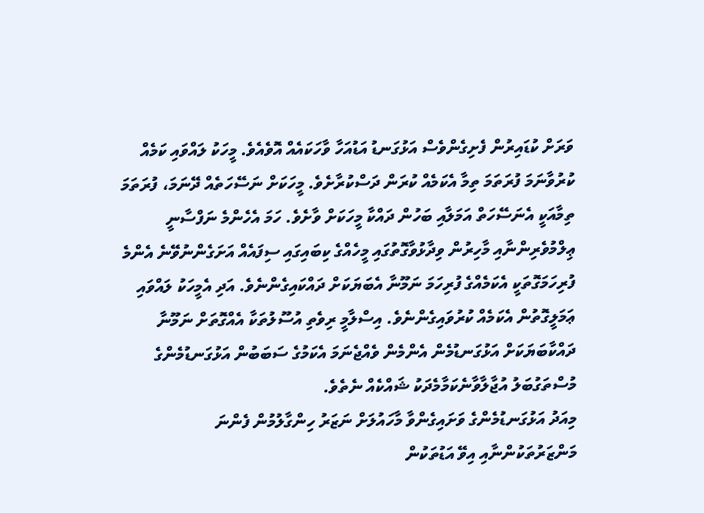ވަރަށް ކުޑައިރުން ފެށިގެންވެސް އަޅުގަނޑު އަޑުއަހާ ވާހަކައެއް އޮވެއެވެ. މީހަކު ލައްވައި ކަމެއް ކުރުވާނަމަ ފުރަތަމަ ތިމާ އެކަމެއް ކުރަން ދަސްކުރާށެވެ. މީހަކަށް ނަސޭހަތެއް ދޭނަމަ، ފުރަތަމަ ތިމާއަކީ އެނަސޭހަތް އަމަލާއި ބަހުން ދައްކާ މީހަކަށް ވާށެވެ. ހަމަ އެހެންމެ ނަފްސާނީ ޢިލްމުވެރިންނާއި މާހިރުން ވިދާޅުވާގޮތުގައި މީހެއްގެ ކިބައިގައި ސިފައެއް އަށަގެންނުވޭނެ އެންމެ ފުރިހަމަގޮތަކީ އެކަމެއްގެ ފުރިހަމަ ނަމޫނާ އެބަޔަކަށް ދައްކައިގެންނެވެ. އަދި އެމީހަކު ލައްވައި ޢަމަލީގޮތުން އެކަމެއް ކުރުވައިގެންނެވެ. އިސްލާމީ ރިވެތި އުސޫލުތަކާ އެއްގޮތަށް ނަމޫނާ ދައްކާބަޔަކަށް އަޅުގަނޑުމެން އެންމެން ވެއްޖެނަމަ އެކަމުގެ ސަބަބުން އަޅުގަނޑުމެންގެ މުސްތަގުބަލު އުޖާލާވާނެކަމާމެދަކު ޝައްކެއް ނެތެވެ.
މިއަދު އަޅުގަނޑުމެންގެ ވަށައިގެންވާ މާހައުލަށް ނަޒަރު ހިންގާލުމުން ފެންނަ މަންޒަރުތަކުންނާއި އިވޭ އަޑުތަކުން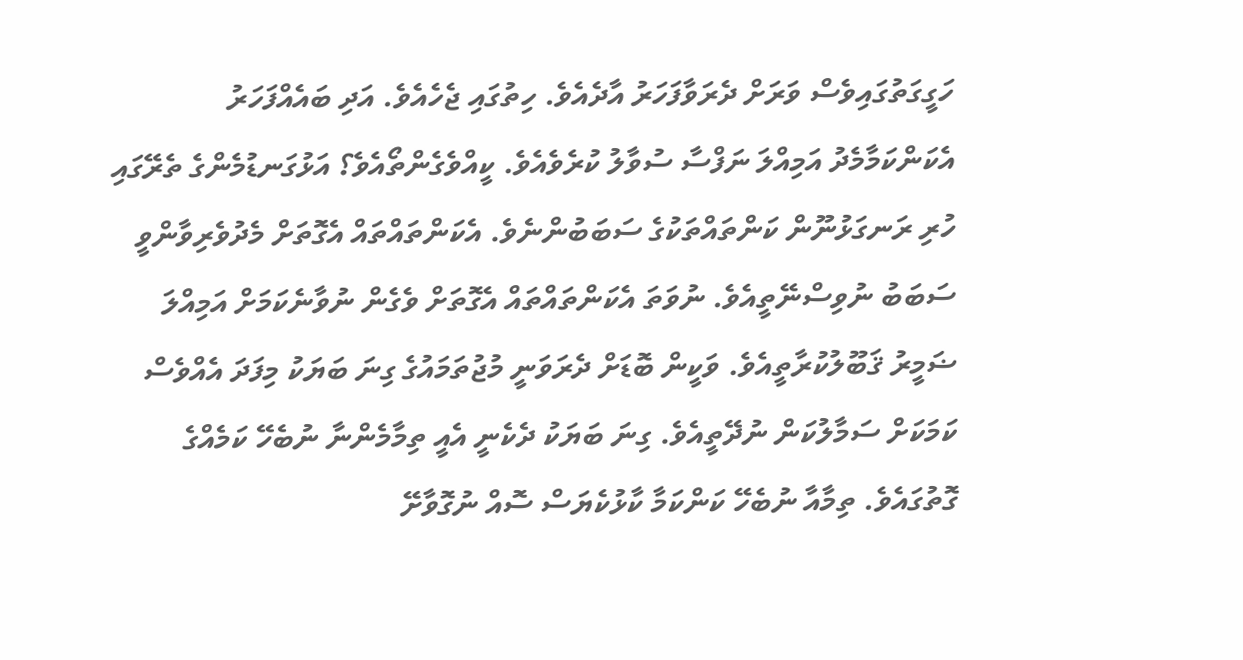ހަގީގަތުގައިވެސް ވަރަށް ދެރަވާފަހަރު އާދެއެވެ. ހިތުގައި ޖެހެއެވެ. އަދި ބައެއްފަހަރު އެކަންކަމާމެދު އަމިއްލަ ނަފްސާ ސުވާލު ކުރެވެއެވެ. ކީއްވެގެންތޯއެވެ؟ އަޅުގަނޑުމެންގެ ތެރޭގައި ހުރި ރަނގަޅުނޫން ކަންތައްތަކުގެ ސަބަބުންނެވެ. އެކަންތައްތައް އެގޮތަށް މެދުވެރިވާންވީ ސަބަބު ނުވިސްނޭތީއެވެ. ނުވަތަ އެކަންތައްތައް އެގޮތަށް ވެގެން ނުވާނެކަމަށް އަމިއްލަ ޟަމީރު ޤަބޫލުކުރާތީއެވެ. ވަކީން ބޮޑަށް ދެރަވަނީ މުޖުތަމައުގެ ގިނަ ބަޔަކު މިފަދަ އެއްވެސް ކަމަކަށް ސަމާލުކަން ނުދޭތީއެވެ. ގިނަ ބަޔަކު ދެކެނީ އެއީ ތިމާމެންނާ ނުބެހޭ ކަމެއްގެ ގޮތުގައެވެ. ތިމާއާ ނުބެހޭ ކަންކަމާ ކާޅުކެޔަސް ސޮއް ނުގޮވާށޭ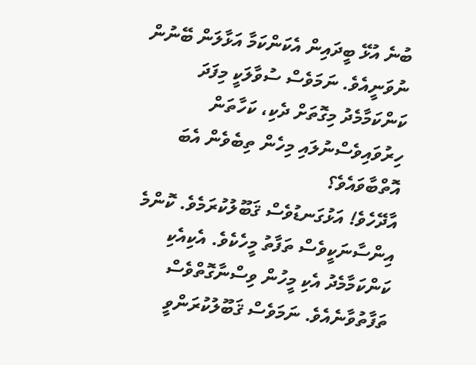ބުނެ އުޅޭ ބީދައިން އެކަންކަމާ އަޅާލަން ބޭނުން ނުވަނީއެވެ. ނަމަވެސް ސުވާލަކީ މިފަދަ ކަންކަމާމެދު މިގޮތަށް ދެކި، ކަހާތަން ހިރުވައިވެސްނުލައި މިހެން ތިބެވެން އެބަ އޮތްބާވައެވެ؟
އާދޭހެވެ! އަޅުގަނޑުވެސް ޤަބޫލުކުރަމެވެ. ކޮންމެ އިންސާނަކީވެސް ތަފާތު މީހެކެވެ. އެކިއެކި ކަންކަމާމެދު އެކި މީހުން ވިސްނާގޮތްވެސް ތަފާތުވާނެއެވެ. ނަމަވެސް ޤަބޫލުކުރަންވީ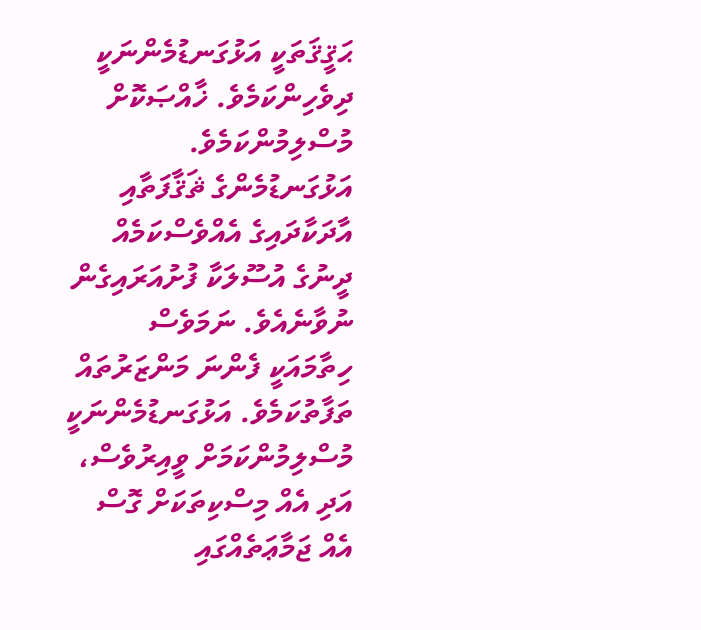ޙަޤީޤަތަކީ އަޅުގަނޑުމެންނަކީ ދިވެހިންކަމެވެ. ޚާއްޞަކޮށް މުސްލިމުންކަމެވެ. އަޅުގަނޑުމެންގެ ޘަޤާފަތާއި އާދަކާދައިގެ އެއްވެސްކަމެއް ދީނުގެ އުސޫލަކާ ފުށުއަރައިގެން ނުވާނެއެވެ. ނަމަވެސް ހިތާމައަކީ ފެންނަ މަންޒަރުތައް ތަފާތުކަމެވެ. އަޅުގަނޑުމެންނަކީ މުސްލިމުންކަމަށް ވީއިރުވެސް، އަދި އެއް މިސްކިތަކަށް ގޮސް އެއް ޖަމާޢަތެއްގައި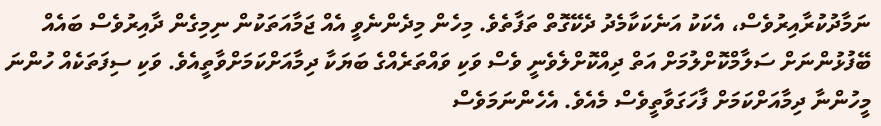ނަމާދުކުރާއިރުވެސް، އެކަކު އަނެކަކާމެދު ދެކޭގޮތް ތަފާތެވެ. މިހެން މިދެންނެވީ އެއް ޖަމާއަތަކުން ނިމިގެން ދާއިރުވެސް ބައެއް ބޭފުޅުންނަށް ސަލާމްކޮށްލުމަށް އަތް ދިއްކޮށްލެވެނީ ވެސް ވަކި ވައްތަރެއްގެ ބަޔަކާ ދިމާއަށްކަމަށްވާތީއެވެ. ވަކި ސިފަތަކެއް ހުންނަ މީހުންނާ ދިމާއަށްކަމަށް ފާހަގަވާތީވެސް މެއެވެ. އެހެންނަމަވެސް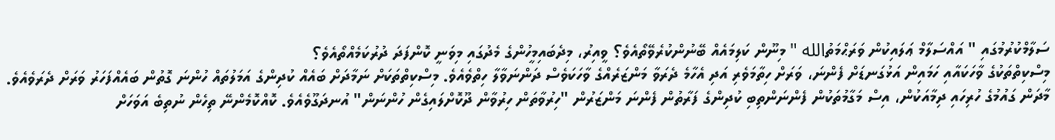ސަލާމްކުރުމުގައި " އައްސަލާމް ޢަލައިކުން ވަރަޙްމަތުالله " މިނޫން ކަލިމައެއް ބޭނުންކުރެވޭތޯއެވެ؟ ވީއިރު، މިދެބައިމީހުންގެ މެދުގައި މިވަނީ ކޮންފަދަ ދުރުކަމެއްތޯއެވެ؟
މިސްކިތްތަކުގެ ވާހަކައާއި ހަމައިން އަޅުގަނޑަށް ފެންނަ، ވަރަށް ހިތާމަވެރި އަދި އެހާމެ ދެރަވާ މަންޒަރެއްގެ ވާހަކަވެސް ދަންނަވާލާ ހިތްވެއެވެ. މިސްކިތްތަކަށް ނަމާދަށް ބައެއް ކުދިންގެ އަމަލުތައް ހުންނަ ގޮތުން ބައެއްފަހަރު ވަރަށް ދެރަވެއެވެ. މާދަން ގައުމުގެ ހުރިހައި ދިމާއަކުން، އިސް މަގާމުތަކުން ފެންނަންތިބި ކުދިންގެ ފަރާތުން ފެންނަ މަންޒަރުން "ހިރުވާތަން ހިރުވާން ދޫކޮށްލައިގެން ހުންނަން" އުނދަގޫވެއެވެ. ކޮއްކޮމެންނޭ ތިހެން ނުތިބެ އަވަހަށް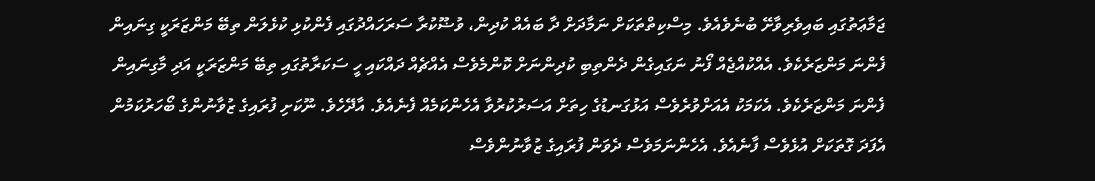ޖަމާޢަތުގައި ބައިވެރިވާށޭ ބުނެވެއެވެ. މިސްކިތްތަކަށް ނަމާދަށް ދާ ބައެއް ކުދިން، ވުޟޫކުރާ ސަރަހައްދުގައި ފެންކުޅި ކުޅެލަން ތިބޭ މަންޒަރަކީ ގިނައިން ފެންނަ މަންޒަރެކެވެ. އެއްކުއްޖެއް ފޯނު ނަގައިގެން ދެންތިބި ކުދިންނަށް ކޮންމެވެސް އެއްޗެއް ދައްކައި ހީ ސަކަރާތުގައި ތިބޭ މަންޒަރަކީ އަދި މާގިނައިން ފެންނަ މަންޒަރެކެވެ. އެކަމަކު އެއަށްވުރެވެސް އަޅުގަނޑުގެ ހިތަށް އަސަރުކުރުވާ އެހެންކަމެއް ފެނެއެވެ. އާދޭހެވެ. ނޫކަށި ފުރައިގެ ޒުވާނުންގެ ބޯހަރުކަމުން އެފަދަ ގޮތަކަށް އުޅެވެސް ފާނެއެވެ. އެހެންނަމަވެސް ދެވަން ފުރައިގެ ޒުވާނުންވެސް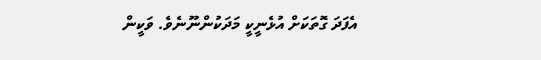އެފަދަ ގޮތަކަށް އުޅެނީކީ މަދަކުންނޫނެވެ. ވަކީން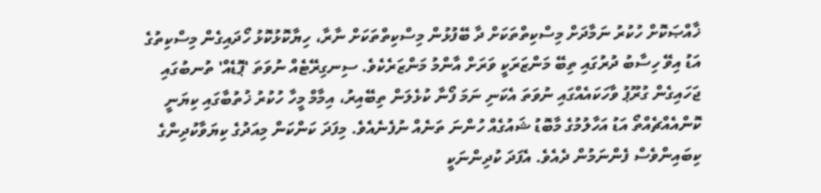ޚާއްޞަކޮށް ހުކުރު ނަމާދަށް މިސްކިތްތަކަށް ދާ ބޭފުޅުން މިސްކިތްތަކަށް ނާރާ، ހިޔާކޮޅުކޮޅު ހޯދައިގެން މިސްކިތުގެ އަޑު އިވޭ ހިސާބު ދުރުގައި ތިބޭ މަންޒަރަކީ ވަރަށް އާންމު މަންޒަރެކެވެ. ސިނގިރޭޓެއް ނުވަތަ 'ޕޮޑެއް' ތުނބުގައި ޖަހައިގެން ގުރޫޕު ވާހަކައެއްގައި ނުވަތަ އެކަނި ނަމަ ފޯނާ ކުޅެލަން ތިބޭއިރު، އިމާމް މީހާ ހުކުރު ޚުތުބާގައި ކިޔަނީ ކޮންއެއްޗެއްތޯ އަޑު އަހާލުމުގެ މާބޮޑު ޝައުގެއް ހުންނަ ތަނެއް ނުފެނެއެވެ. މިފަދަ ކަންކަން މިއަދުގެ ކިޔަވާކުދިންގެ ކިބައިންވެސް ފެންނަމުން ދެއެވެ. އެފަދަ ކުދިންނަކީ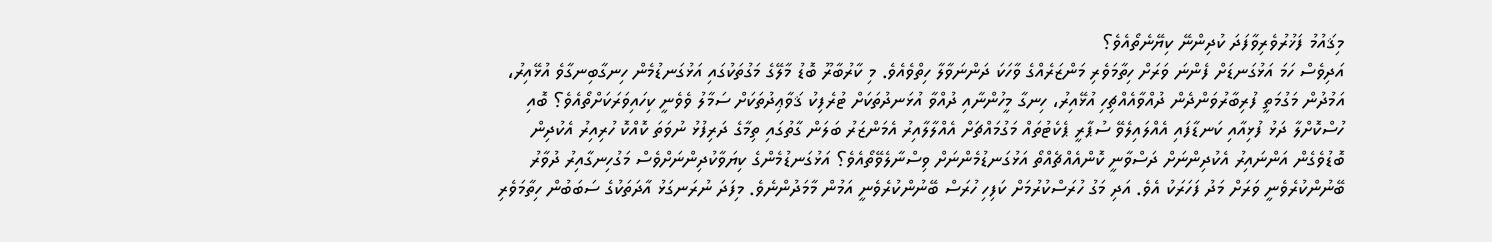މިޤައުމު ފަޚުރުވެރިވާފަދަ ކުދިންނޭ ކިޔޭނެތޯއެވެ؟
އަދިވެސް ހަމަ އަޅުގަނޑަށް ފެންނަ ވަރަށް ހިތާމަވެރި މަންޒަރެއްގެ ވާހަކަ ދަންނަވާލާ ހިތްވެއެވެ. މި ކާރުބާރޫ ބޮޑު މާލޭގެ މަގުތަކުގައި އަޅުގަނޑުމެން ހިނގާބިނގާވެ އުޅޭއިރު، އަމުދުން މަގުމަތީ ފުރިބާރުވަންދެން ދުއްވާއެއްޗިހި އުޅޭއިރު، ހިނގާ މީހުންނާއި ދުއްވާ އުޅަނދުތަކަށް ޓުރެފިކު ޤަވާޢިދުތަކަށް ސަމާލު ވެވެނީ ކިހައިވަރަކަށްތޯއެވެ؟ ބޮއި ހުސްކޮށްލާ ދަޅު ފުޅިއާއި ކަނޑާފައި އެއްލައިލެވޭ ސުޕާރީ ޕެކެޓުތައް މަގުމައްޗަށް އެއްލާލާއިރު އެމަންޒަރު ބަލަން ގާތުގައި ތިމާގެ ދަރިފުޅު ނުވަތަ ކޮއްކޮ ހުރިއިރު އެކުދިން ބޮޑުވެގެން އަންނައިރު އެކުދިންނަށް ދަސްވާނީ ކޮންއެއްޗެއްތޯ އަޅުގަނޑުމެންނަށް ވިސްނާލެވޭތޯއެވެ؟ އަޅުގަނޑުމެންގެ ކިޔަވާކުދިންނަށްވެސް މަގުހިނގާއިރު ދުވާރު ބޭނުންކުރެވެނީ ވަރަށް މަދު ފަހަރަކު އެވެ. އަދި މަގު ހުރަސްކުރުމަށް ކަފިހި ހުރަސް ބޭނުންކުރެވެނީ އަމުން މާމަދުންނެވެ. މިފަދަ ނުރަނގަޅު އާދަތަކުގެ ސަބަބުން ހިތާމަވެރި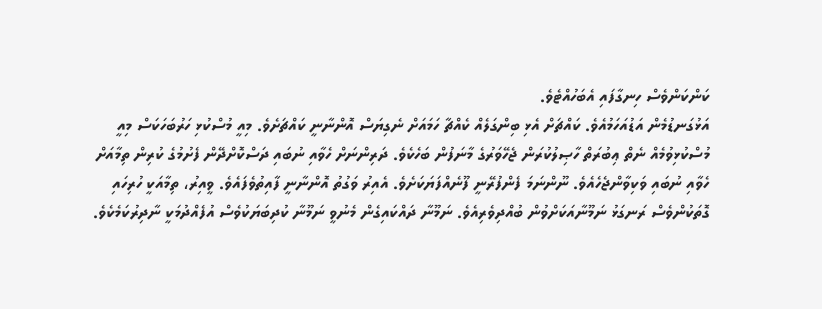ކަންކަންވެސް ހިނގާފައި އެބަހުއްޓެވެ.
އަޅުގަނޑުމެން އަޑުއަހަމުއެވެ. ކައްޗަށް އެޅި ބިންގަލެއް ކެއްޗާ ހަމައަށް ނެގިޔަސް އޮންނާނީ ކައްޗަށެވެ. މިއީ މުސްކުޅި ހަރުބަހަކަސް މިއީ މުސްކުޅިވުމެއް ނެތް ޢިބުރަތް ހާޞިލުކުރަން ޖެހޭވަރުގެ މާނަފުން ބަހެކެވެ. ދަރިންނަށް ހެވާއި ނުބައި ދަސްކޮށްދޭން ފެށުމުގެ ކުރިން ތިމާއަށް ހެވާއި ނުބައި ވަކިވާންޖެހެއެވެ. ނޫންނަމަ ފެންފުރޭނީ ފޫނެއްފަޔަކަށެވެ. އެއިރު ވަގުތު އޮންނާނީ ފާއިތުވެފައެވެ. ވީއިރު، ތިމާއަކީ ހުރިހައި ގޮތަކުންވެސް ރަނގަޅު ނަމޫނާއަކަށްވުން ބުއްދިވެރިއެވެ. ނަމޫނާ ދައްކައިގެން މެނުވީ ނަމޫނާ ކުދިބަޔަކުވެސް އުފެއްދުމަކީ ނާދިރުކަމެކެވެ.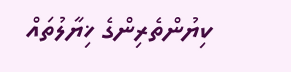ކިޔުންތެރިންގެ ޚިޔާލުތައް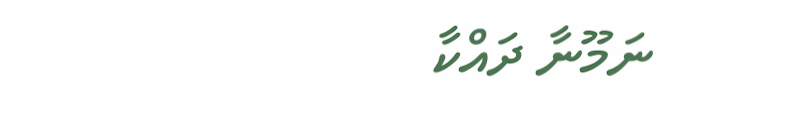ނަމޫނާ ދައްކާ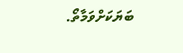ބަޔަކަށްވަމާތޯ.